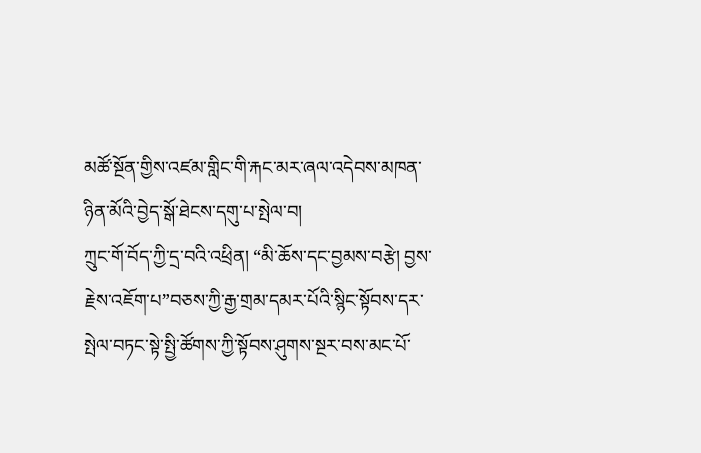མཚོ་སྔོན་གྱིས་འཛམ་གླིང་གི་རྐང་མར་ཞལ་འདེབས་མཁན་ཉིན་མོའི་བྱེད་སྒོ་ཐེངས་དགུ་པ་སྤེལ་བ།
ཀྲུང་གོ་བོད་ཀྱི་དྲ་བའི་འཕྲིན། “མི་ཆོས་དང་བྱམས་བརྩེ། བྱས་རྗེས་འཇོག་པ”བཅས་ཀྱི་རྒྱ་གྲམ་དམར་པོའི་སྙིང་སྟོབས་དར་སྤེལ་བཏང་སྟེ་སྤྱི་ཚོགས་ཀྱི་སྟོབས་ཤུགས་སྔར་བས་མང་པོ་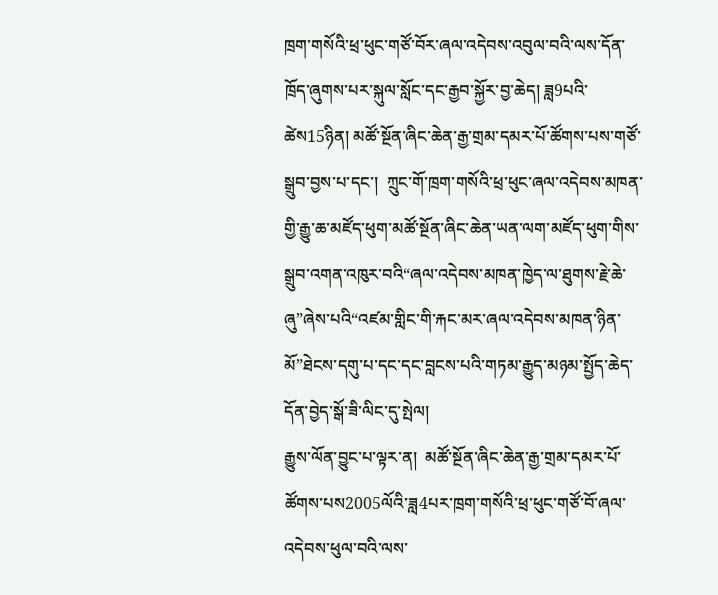ཁྲག་གསོའི་ཕྲ་ཕུང་གཙོ་བོར་ཞལ་འདེབས་འབུལ་བའི་ལས་དོན་ཁྲོད་ཞུགས་པར་སྐུལ་སློང་དང་རྒྱབ་སྐྱོར་བྱ་ཆེད། ཟླ9པའི་ཚེས15ཉིན། མཚོ་སྔོན་ཞིང་ཆེན་རྒྱ་གྲམ་དམར་པོ་ཚོགས་པས་གཙོ་སྒྲུབ་བྱས་པ་དང་།  ཀྲུང་གོ་ཁྲག་གསོའི་ཕྲ་ཕུང་ཞལ་འདེབས་མཁན་གྱི་རྒྱུ་ཆ་མཛོད་ཕུག་མཚོ་སྔོན་ཞིང་ཆེན་ཡན་ལག་མཛོད་ཕུག་གིས་སྒྲུབ་འགན་འཁུར་བའི“ཞལ་འདེབས་མཁན་ཁྱེད་ལ་ཐུགས་རྗེ་ཆེ་ཞུ”ཞེས་པའི“འཛམ་གླིང་གི་རྐང་མར་ཞལ་འདེབས་མཁན་ཉིན་མོ”ཐེངས་དགུ་པ་དང་དང་བླངས་པའི་གཏམ་རྒྱུད་མཉམ་སྤྱོད་ཆེད་དོན་བྱེད་སྒོ་ཟི་ལིང་དུ་སྤེལ།
རྒྱུས་ལོན་བྱུང་པ་ལྟར་ན།  མཚོ་སྔོན་ཞིང་ཆེན་རྒྱ་གྲམ་དམར་པོ་ཚོགས་པས2005ལོའི་ཟླ4པར་ཁྲག་གསོའི་ཕྲ་ཕུང་གཙོ་བོ་ཞལ་འདེབས་ཕུལ་བའི་ལས་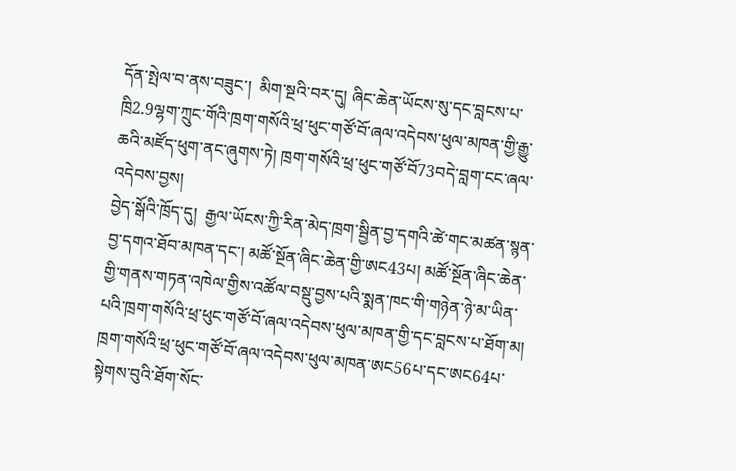དོན་སྤེལ་བ་ནས་བཟུང་།  མིག་སྔའི་བར་དུ། ཞིང་ཆེན་ཡོངས་སུ་དང་བླངས་པ་ཁྲི2.9ལྷག་ཀྲུང་གོའི་ཁྲག་གསོའི་ཕྲ་ཕུང་གཙོ་བོ་ཞལ་འདེབས་ཕུལ་མཁན་གྱི་རྒྱུ་ཆའི་མཛོད་ཕུག་ནང་ཞུགས་ཏེ། ཁྲག་གསོའི་ཕྲ་ཕུང་གཙོ་བོ73བདེ་བླག་ངང་ཞལ་འདེབས་བྱས།
བྱེད་སྒོའི་ཁྲོད་དུ།  རྒྱལ་ཡོངས་ཀྱི་རིན་མེད་ཁྲག་སྦྱིན་བྱ་དགའི་ཚེ་གང་མཚན་སྙན་བྱ་དགའ་ཐོབ་མཁན་དང་། མཚོ་སྔོན་ཞིང་ཆེན་གྱི་ཨང43པ། མཚོ་སྔོན་ཞིང་ཆེན་གྱི་གནས་གཏན་འཁེལ་གྱིས་འཚོལ་བསྡུ་བྱས་པའི་སྨན་ཁང་གི་གཉེན་ཉེ་མ་ཡིན་པའི་ཁྲག་གསོའི་ཕྲ་ཕུང་གཙོ་བོ་ཞལ་འདེབས་ཕུལ་མཁན་གྱི་དང་བླངས་པ་ཐོག་མ། ཁྲག་གསོའི་ཕྲ་ཕུང་གཙོ་བོ་ཞལ་འདེབས་ཕུལ་མཁན་ཨང56པ་དང་ཨང64པ་སྟེགས་བུའི་ཐོག་སོང་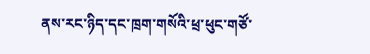ནས་རང་ཉིད་དང་ཁྲག་གསོའི་ཕྲ་ཕུང་གཙོ་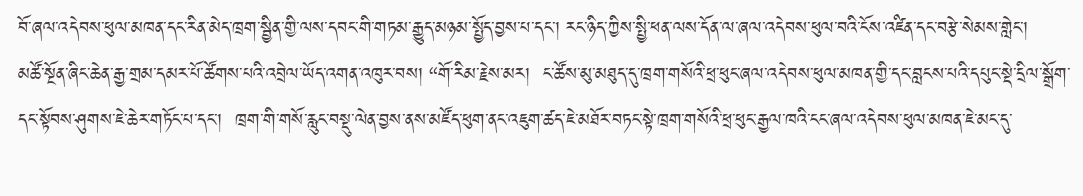བོ་ཞལ་འདེབས་ཕུལ་མཁན་དང་རིན་མེད་ཁྲག་སྦྱིན་གྱི་ལས་དབང་གི་གཏམ་རྒྱུད་མཉམ་སྤྱོད་བྱས་པ་དང་། རང་ཉིད་ཀྱིས་སྤྱི་ཕན་ལས་དོན་ལ་ཞལ་འདེབས་ཕུལ་བའི་ངོས་འཛིན་དང་བརྩེ་སེམས་གླེང་།
མཚོ་སྔོན་ཞིང་ཆེན་རྒྱ་གྲམ་དམར་པོ་ཚོགས་པའི་འབྲེལ་ཡོད་འགན་འཁུར་བས། “གོ་རིམ་རྗེས་མར།  ང་ཚོས་མུ་མཐུད་དུ་ཁྲག་གསོའི་ཕྲ་ཕུང་ཞལ་འདེབས་ཕུལ་མཁན་གྱི་དང་བླངས་པའི་དཔུང་སྡེ་དྲིལ་སྒྲོག་དང་སྟོབས་ཤུགས་ཇེ་ཆེར་གཏོང་པ་དང་།  ཁྲག་གི་གསོ་རླུང་བསྡུ་ལེན་བྱས་ནས་མཛོད་ཕུག་ནང་འཇུག་ཚད་ཇེ་མཐོར་བཏང་སྟེ་ཁྲག་གསོའི་ཕྲ་ཕུང་རྒྱལ་ཁའི་ངང་ཞལ་འདེབས་ཕུལ་མཁན་ཇེ་མང་དུ་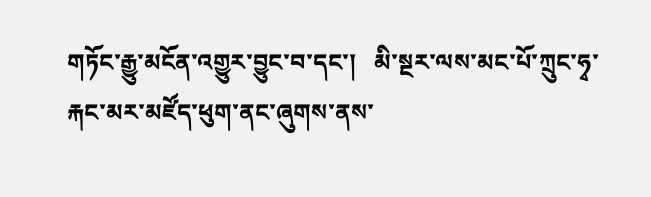གཏོང་རྒྱུ་མངོན་འགྱུར་བྱུང་བ་དང་།   མི་སྔར་ལས་མང་པོ་ཀྲུང་ཧྭ་རྐང་མར་མཛོད་ཕུག་ནང་ཞུགས་ནས་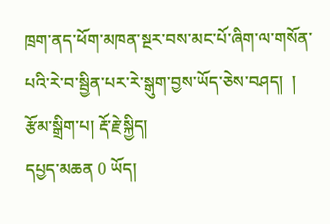ཁྲག་ནད་ཕོག་མཁན་སྔར་བས་མང་པོ་ཞིག་ལ་གསོན་པའི་རེ་བ་སྦྱིན་པར་རེ་སྒུག་བྱས་ཡོད་ཅེས་བཤད།  །
རྩོམ་སྒྲིག་པ། རྡོ་རྗེ་སྐྱིད།
དཔྱད་མཆན 0 ཡོད།